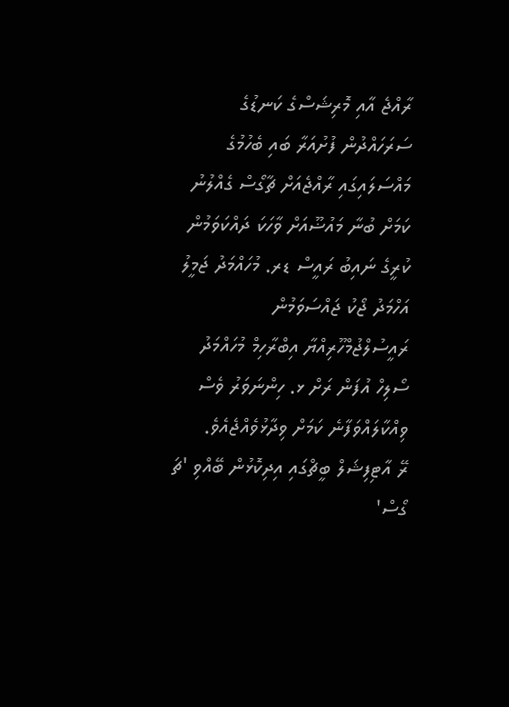ރާއްޖެ އާއި މޮރިޝަސްގެ ކަނޑުގެ ސަރަހައްދުން ފުށުއަރާ ބައި ބެހުމުގެ މައްސަލައިގައި ރާއްޖެއަށް ޗާގޯސް ގެއްލުނު ކަމަށް ބުނާ މައުޟޫއަށް ވާހަކަ ދައްކަވަމުން ކުރީގެ ނައިބު ރައީސް ޑރ. މުހައްމަދު ޖަމީލު އަހްމަދު ޖޯކު ޖައްސަވަމުން ރައީސުލްޖުމްހޫރިއްޔާ އިބްރާހިމް މުހައްމަދު ސޯލިހް އުފަން ރަށް ޅ. ހިންނަވަރު ވެސް ވިއްކާލައްވަފާނެ ކަމަށް ވިދާޅުވެއްޖެއެވެ.
ރޭ އާޓިފިޝަލް ބީޗްގައި އިދިކޮޅުން ބޭއްވި 'ޗަ ގޯސް'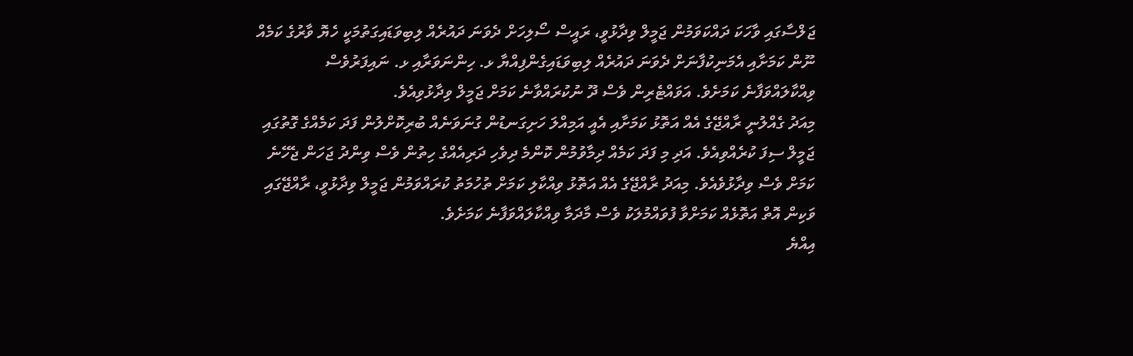ޖަލްސާގައި ވާހަކަ ދައްކަވަމުން ޖަމީލް ވިދާޅުވީ، ރައީސް ސޯލިހަށް ދެވަނަ ދައުރެއް ލިބިވަޑައިގަތުމަކީ ހެޔޮ ވާރުގެ ކަމެއް ނޫން ކަމަށާއި އެމަނިކުފާނަށް ދެވަނަ ދައުރެއް ލިބިވަޑައިގެންފިއްޔާ ޅ. ހިންނަވަރާއި ޅ. ނައިފަރުވެސް ވިއްކާލައްވަފާނެ ކަމަށެވެ. އަވައްޓެރިން ވެސް ދޫ ނުކުރައްވާނެ ކަމަށް ޖަމީލް ވިދާޅުވިއެވެ.
މިއަދު ގެއްލުނީ ރާއްޖޭގެ އެއް އަތޮޅު ކަމަށާއި އެއީ އަމިއްލަ ހަށިގަނޑުން ގުނަވަނެއް ބުރިކޮށްލުން ފަދަ ކަމެއްގެ ގޮތުގައި ޖަމީލް ސިފަ ކުރެއްވިއެވެ. އަދި މި ފަދަ ކަމެއް ދިމާވުމުން ކޮންމެ ދިވެހި ދަރިއެއްގެ ހިތުން ވެސް ވިންދު ޖަހަން ޖެހޭނެ ކަމަށް ވެސް ވިދާޅުވެއެވެ. މިއަދު ރާއްޖޭގެ އެއް އަތޮޅު ވިއްކާލި ކަމަށް ތުހުމަތު ކުރައްވަމުން ޖަމީލް ވިދާޅުވީ، ރާއްޖޭގައި ވަކިން އޮތް އަތޮޅެއް ކަމަށްވާ ފުވައްމުލަކު ވެސް މާދަމާ ވިއްކާލައްވަފާނެ ކަމަށެވެ.
އިއްޔެ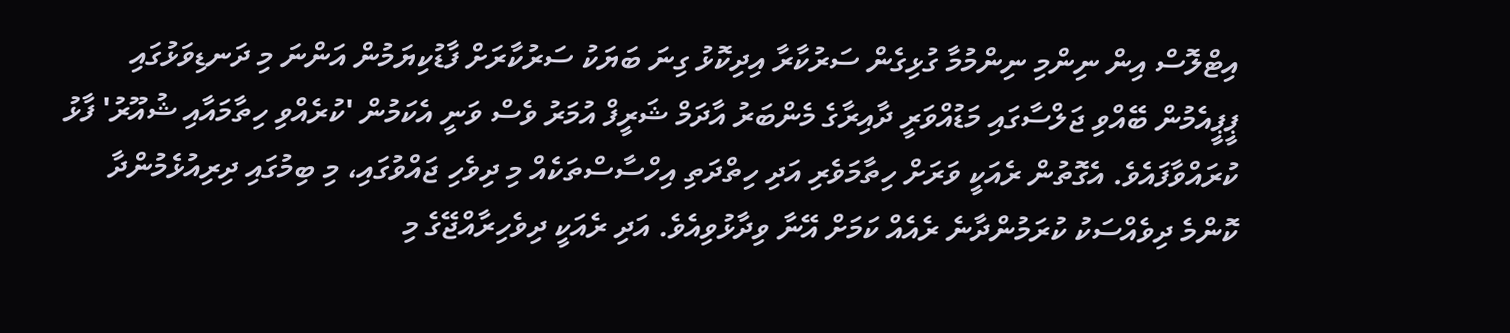އިޓްލޮސް އިން ނިންމި ނިންމުމާ ގުޅިގެން ސަރުކާރާ އިދިކޮޅު ގިނަ ބަޔަކު ސަރުކާރަށް ފާޑުކިޔަމުން އަންނަ މި ދަނޑިވަޅުގައި ޕީޕީއެމުން ބޭއްވި ޖަލްސާގައި މަޑުއްވަރީ ދާއިރާގެ މެންބަރު އާދަމް ޝަރީފް އުމަރު ވެސް ވަނީ އެކަމުން 'ކުރެއްވި ހިތާމައާއި ޝުއޫރު' ފާޅު ކުރައްވާފައެވެ. އެގޮތުން ރެއަކީ ވަރަށް ހިތާމަވެރި އަދި ހިތްދަތި އިހްސާސްތަކެއް މި ދިވެހި ޖައްވުގައި، މި ބިމުގައި ދިރިއުޅެމުންދާ ކޮންމެ ދިވެއްސަކު ކުރަމުންދާނެ ރެއެއް ކަމަށް އޭނާ ވިދާޅުވިއެވެ. އަދި ރެއަކީ ދިވެހިރާއްޖޭގެ މި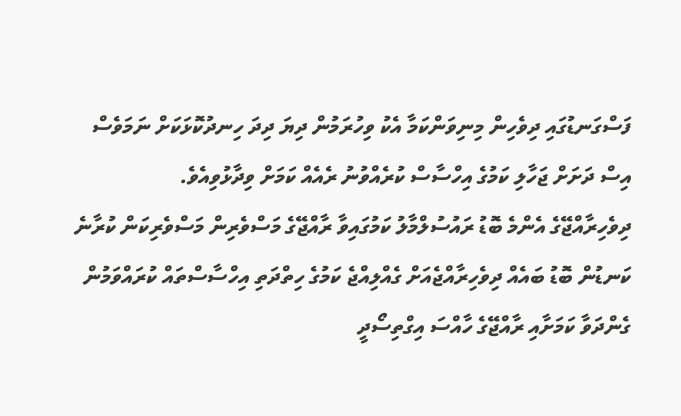ފަސްގަނޑުގައި ދިވެހިން މިނިވަންކަމާ އެކު ވިހުރަމުން ދިޔަ ދިދަ ހިނދުކޮޅަކަށް ނަމަވެސް އިސް ދަށަށް ޖަހާލި ކަމުގެ އިހްސާސް ކުރެއްވުނު ރެއެއް ކަމަށް ވިދާޅުވިއެވެ.
ދިވެހިރާއްޖޭގެ އެންމެ ބޮޑު ރައުސުލްމާލު ކަމުގައިވާ ރާއްޖޭގެ މަސްވެރިން މަސްވެރިކަން ކުރާނެ ކަނޑުން ބޮޑު ބައެއް ދިވެހިރާއްޖެއަށް ގެއްލިއްޖެ ކަމުގެ ހިތްދަތި އިހްސާސްތައް ކުރައްވަމުން ގެންދަވާ ކަމަށާއި ރާއްޖޭގެ ހާއްސަ އިގްތިސޯދީ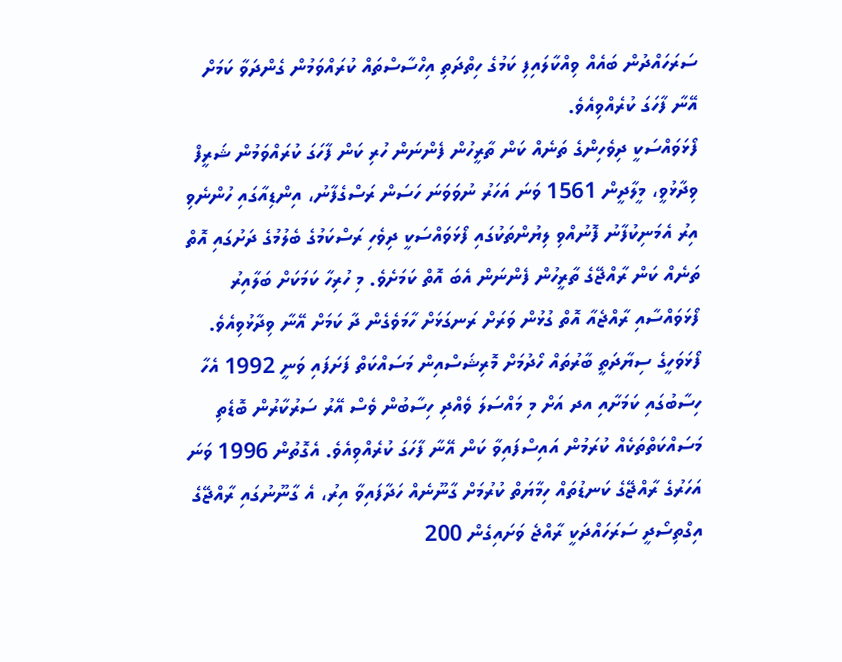ސަރަހައްދުން ބައެއް ވިއްކާލައިފި ކަމުގެ ހިތްދަތި އިހްސާސްތައް ކުރައްވަމުން ގެންދަވާ ކަމަށް އޭނާ ފާހަގަ ކުރެއްވިއެވެ.
ފޯޅަވައްސަކީ ދިވެހިންގެ ތަނެއް ކަން ތާރީހުން ފެންނަން ހުރި ކަން ފާހަގަ ކުރައްވަމުން ޝަރީފް ވިދާޅުވީ، މީލާދީން 1561 ވަނަ އަހަރު ނުވަވަނަ ހަސަން ރަސްގެފާނު، އިންޑިއާގައި ހުންނެވި އިރު އެމަނިކުފާނު ފޮނުއްވި ލިޔުންތަކުގައި ފޯޅަވައްސަކީ ދިވެހި ރަސްކަމުގެ ބެލުމުގެ ދަށުގައި އޮތް ތަނެއް ކަން ރާއްޖޭގެ ތާރީހުން ފެންނަން އެބަ އޮތް ކަމަށެވެ. މި ހުރިހާ ކަމަކަށް ބަލާއިރު ފޯޅަވައްސާއި ރާއްޖެއާ އޮތް ގުޅުން ވަރަށް ރަނގަޅަށް ހާމަވެގެން ދާ ކަމަށް އޭނާ ވިދާޅުވިއެވެ.
ފޯޅަވަހީގެ ސިޔާދަތީ ބާރުތައް ހޯދުމަށް މޮރިޝަސްއިން މަސައްކަތް ފަށަފައި ވަނީ 1992 އެހާ ހިސާބުގައި ކަމަށާއި އދ އަށް މި މައްސަލަ ވެއްދި ހިސާބުން ވެސް އޭރު ސަރުކާރުން ބޮޑެތި މަސައްކަތްތަކެއް ކުރަމުން އައިސްފައިވާ ކަން އޭނާ ފާހަގަ ކުރެއްވިއެވެ. އެގޮތުން 1996 ވަނަ އަހަރުގެ ރާއްޖޭގެ ކަނޑުތައް ހިމާޔަތް ކުރުމަށް ގާނޫނެއް ހަދާފައިވާ އިރު، އެ ގާނޫނުގައި ރާއްޖޭގެ އިގްތިސޯދީ ސަރަހައްދަކީ ރާއްޖެ ވަށައިގެން 200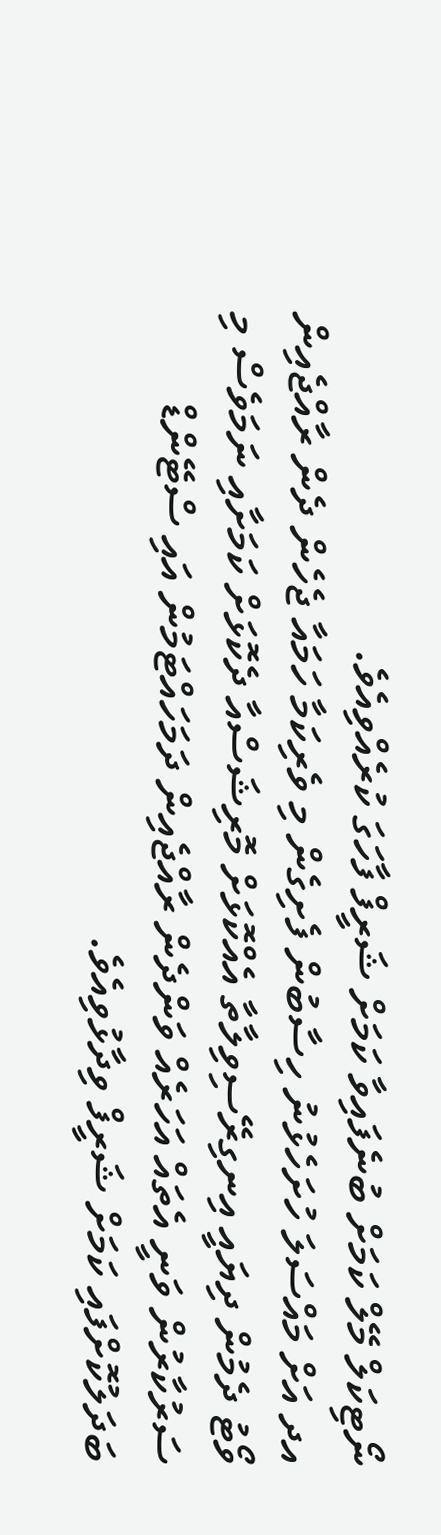ނޯޓިކަލް މޭލް ކަމަށް ބުނެފައިވާ ކަމަށް ޝަރީފް ފާހަގަ ކުރެއްވިއެވެ.
އދ އަށް މައްސަލަ ހުށަހެޅުނު ހިސާބުން ފެށިގެން މި ވެރިކަމާ ހަމައާ ޖެހެން ދެން ރާއްޖެއިން ވޯޓު ދެމުން ދިޔައީ އިނގިރޭސިވިލާތާ އެއްކޮޅަށް މޮރިޝަސްއާ ދެކޮޅަށް ކަމަށާއި ނަމަވެސް މި ސަރުކާރުން ވަނީ އެތައް އަހަރެއް ވަންދެން ރާއްޖެއިން ދަމަހައްޓަމުން އައި ސްޓޭންޑް ބަދަލުކޮށްފައި ކަމަށް ޝަރީފް ވިދާޅުވިއެވެ.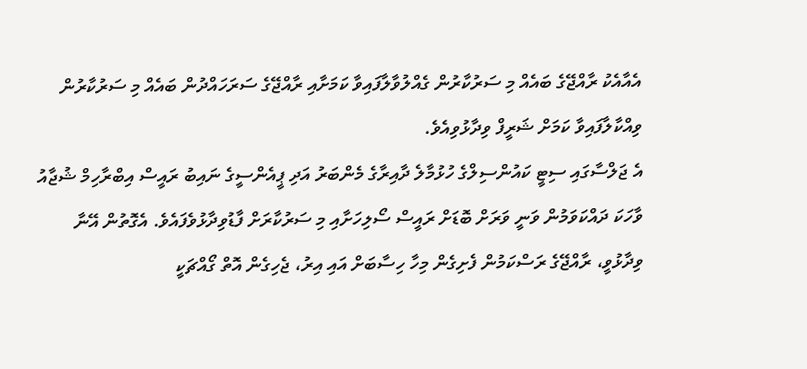އެއާއެކު ރާއްޖޭގެ ބައެއް މި ސަރުކާރުން ގެއްލުވާލާފައިވާ ކަމަށާއި ރާއްޖޭގެ ސަރަހައްދުން ބައެއް މި ސަރުކާރުން ވިއްކާލާފައިވާ ކަމަށް ޝަރީފް ވިދާޅުވިއެވެ.
އެ ޖަލްސާގައި ސިޓީ ކައުންސިލްގެ ހުޅުމާލެ ދާއިރާގެ މެންބަރު އަދި ޕީއެންސީގެ ނައިބު ރައީސް އިބްރާހިމް ޝުޖާއު ވާހަކަ ދައްކަވަމުން ވަނީ ވަރަށް ބޮޑަށް ރައީސް ސޯލިހަށާއި މި ސަރުކާރަށް ފާޑުވިދާޅުވެފައެވެ. އެގޮތުން އޭނާ ވިދާޅުވީ، ރާއްޖޭގެ ރަސްކަމުން ފެށިގެން މިހާ ހިސާބަށް އައި އިރު، ޖެހިގެން އޮތް ގޯއްޗަކީ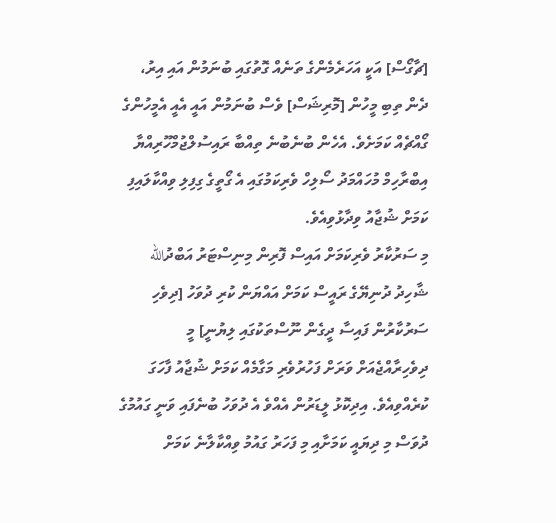[ޗާގޯސް] އަކީ އަހަރެމެންގެ ތަނެއް ގޮތުގައި ބުނަމުން އައި އިރު، ދެން ތިބި މީހުން [މޮރިޝަސް] ވެސް ބުނަމުން އައީ އެއީ އެމީހުންގެ ގޯއްޗެއް ކަމަށެވެ. އެހެން ބުނެބުނެ ތިއްބާ ރައިސުލްޖުމްހޫރިއްޔާ އިބްރާހިމް މުހައްމަދު ސޯލިހް ވެރިކަމުގައި އެ ގޯތީގެ ގިފިލި ވިއްކާލައިފި ކަމަށް ޝުޖާއު ވިދާޅުވިއެވެ.
މި ސަރުކާރު ވެރިކަމަށް އައިސް ފޮރިން މިނިސްޓަރު އަބްދުالله ޝާހިދު ދުނިޔޭގެ ރައީސް ކަމަށް އައްޔަން ކުރި ދުވަހު [ދިވެހި ސަރުކާރުން ފައިސާ ދީގެން ނޫސްތަކުގައި ލިޔުނީ] މީ ދިވެހިރާއްޖެއަށް ވަރަށް ފަހުރުވެރި މަގާމެއް ކަމަށް ޝުޖާއު ފާހަގަ ކުރެއްވިއެވެ. އިދިކޮޅު ލީޑަރުން އެއްވެ އެ ދުވަހު ބުނެފައި ވަނީ ގައުމުގެ ދުވަސް މި ދިޔައީ ކަމަށާއި މި ފަހަރު ގައުމު ވިއްކާލާނެ ކަމަށް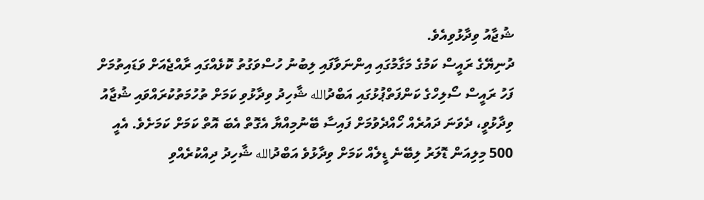ޝުޖާއު ވިދާޅުވިއެވެ.
ދުނިޔޭގެ ރައީސް ކަމުގެ މަގާމުގައި އިންނަވާފައި ލިބުނު ހުސްވަގުތު ކޮޅެއްގައި ރާއްޖެއަށް ވަޑައިތުމަށް ފަހު ރައީސް ސޯލިހްގެ ކަންފަތްޕުޅުގައި އަބްދުالله ޝާހިދު ވިދާޅުވި ކަމަށް ތުހުމަތުކުރައްވައި ޝުޖާއު ވިދާޅުވީ، ދެވަނަ ދައުރެއް ހޯއްދެވުމަށް ފައިސާ ބޭނުމިއްޔާ އެގޮތް އެބަ އޮތް ކަމަށް ކަމަށެވެ. އެއީ 500 މިލިއަން ޑޮލަރު ލިބޭނެ ޑީލެއް ކަމަށް ވިދާޅުވެ އަބްދުالله ޝާހިދު ދިއްކުރެއްވި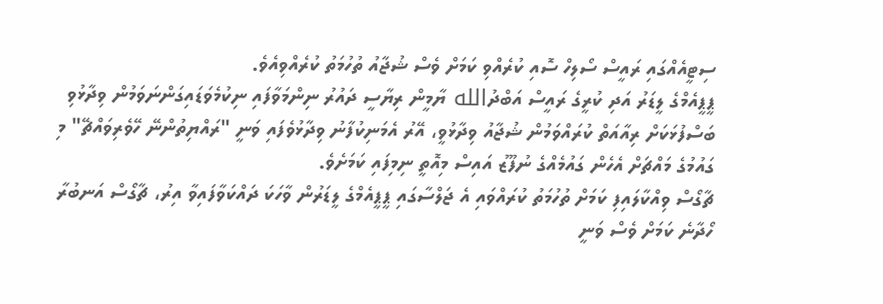ސިޓީއެއްގައި ރައީސް ސޯލިހް ސޮއި ކުރެއްވި ކަމަށް ވެސް ޝުޖާއު ތުހުމަތު ކުރެއްވިއެވެ.
ޕީޕީއެމްގެ ލީޑަރު އަދި ކުރީގެ ރައީސް އަބްދުالله ޔާމީން ރިޔާސީ ދައުރު ނިންމަވާފައި ނިކުމެވަޑައިގަންނަވަމުން ވިދާޅުވި ބަސްފުޅަކަށް ރިއާއަތް ކުރައްވަމުން ޝުޖާއު ވިދާޅުވީ، އޭރު އެމަނިކުފާނު ވިދާޅުވެފައި ވަނީ "ރައްޔިތުންނޭ ހޭވެރިވައްޗޭ" މި ގައުމުގެ މައްޗަށް އެހެން ގައުމެއްގެ ނުފޫޒު އައިސް މިއޮތީ ނިމިފައި ކަމަށެވެ.
ޗާގޯސް ވިއްކާލައިފި ކަމަށް ތުހުމަތު ކުރައްވައި އެ ޖަލްސާގައި ޕީޕީއެމްގެ ލީޑަރުން ވާހަކަ ދައްކަވާފައިވާ އިރު، ޗާގޯސް އަނބުރާ ހޯދާނެ ކަމަށް ވެސް ވަނީ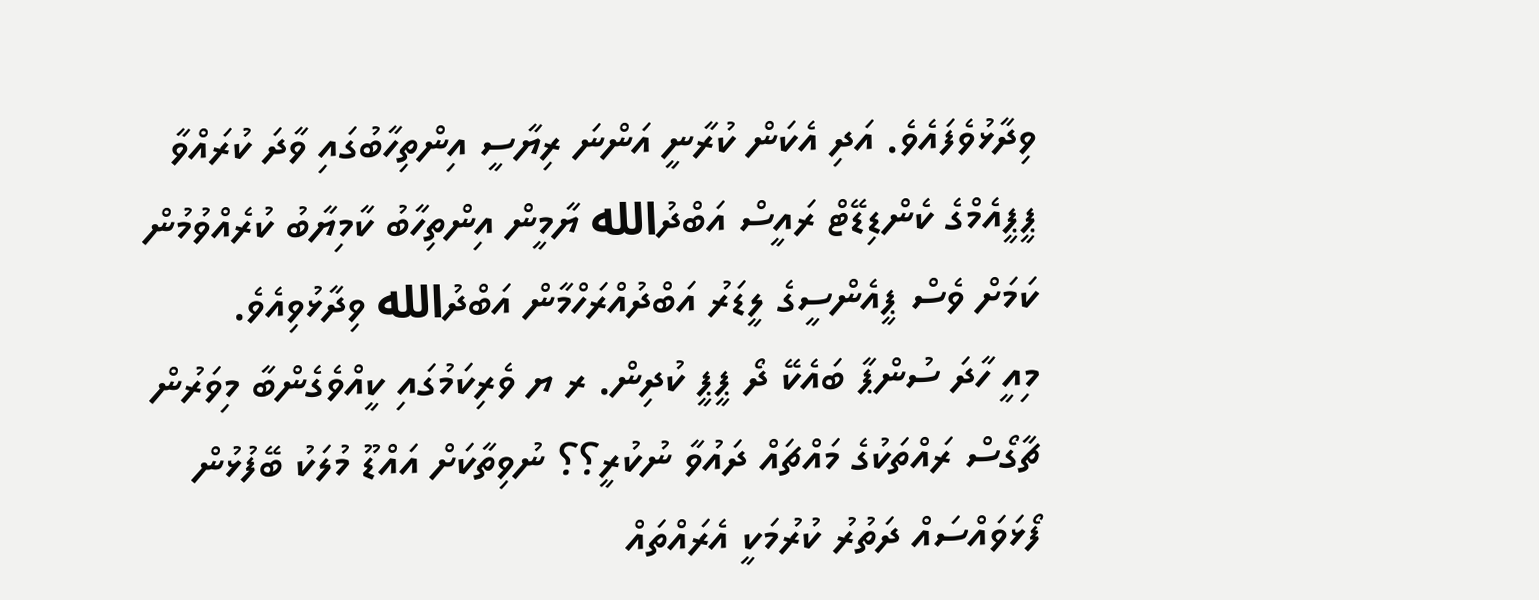ވިދާޅުވެފައެވެ. އަދި އެކަން ކުރާނީ އަންނަ ރިޔާސީ އިންތިހާބުގައި ވާދަ ކުރައްވާ ޕީޕީއެމްގެ ކެންޑިޑޭޓް ރައީސް އަބްދުالله ޔާމީން އިންތިހާބު ކާމިޔާބު ކުރެއްވުމުން ކަމަށް ވެސް ޕީއެންސީގެ ލީޑަރު އަބްދުއްރަހްމާން އަބްދުالله ވިދާޅުވިއެވެ.
މިއީ ހާދަ ސުންޕާ ބައެކޭ ދޯ ޕީޕީ ކުދިން. ރ ޔ ވެރިކަމުގައި ކީއްވެގެންބާ މިވަރުން ޗާގޯސް ރައްތަކުގެ މައްޗައް ދައުވާ ނުކުރީ؟؟ ނުވިތާކަށް އައްޑޫ މުލަކު ބޭފުޅުން ފޯޅަވައްސައް ދަތުރު ކުރުމަކީ އެރައްތައް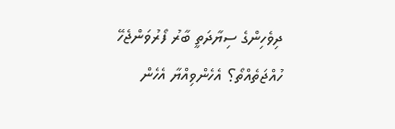ދިވެހިންގެ ސިޔާދަތީ ބާރު ފޯރުވަންޖެހޭ ހުއްޖަތެއްތޯ؟ އެހެންވިއްޔާ އެހެން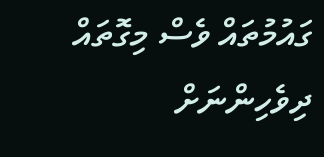ގައުމުތައް ވެސް މިގޮތައް ދިވެހިންނަށް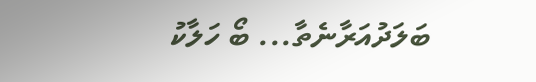ބަލަދުއަރާނެތާ... ބޯ ހަލާކު